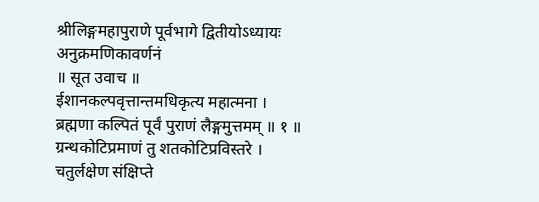श्रीलिङ्गमहापुराणे पूर्वभागे द्वितीयोऽध्यायः
अनुक्रमणिकावर्णनं
॥ सूत उवाच ॥
ईशानकल्पवृत्तान्तमधिकृत्य महात्मना ।
ब्रह्मणा कल्पितं पूर्वं पुराणं लैङ्गमुत्तमम् ॥ १ ॥
ग्रन्थकोटिप्रमाणं तु शतकोटिप्रविस्तरे ।
चतुर्लक्षेण संक्षिप्ते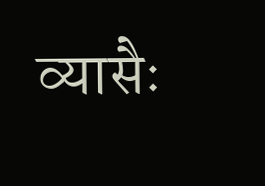व्यासैः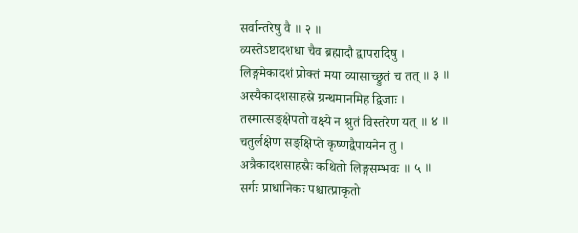सर्वान्तरेषु वै ॥ २ ॥
व्यस्तेऽष्टादशधा चैव ब्रह्मादौ द्वापरादिषु ।
लिङ्गमेकादशं प्रोक्तं मया व्यासाच्छ्रुतं च तत् ॥ ३ ॥
अस्यैकादशसाहस्रे ग्रन्थमानमिह द्विजाः ।
तस्मात्सङ्क्षेपतो वक्ष्ये न श्रुतं विस्तरेण यत् ॥ ४ ॥
चतुर्लक्षेण सङ्क्षिप्ते कृष्णद्वैपायनेन तु ।
अत्रैकादशसाहस्रैः कथितो लिङ्गसम्भवः ॥ ५ ॥
सर्गः प्राधानिकः पश्चात्प्राकृतो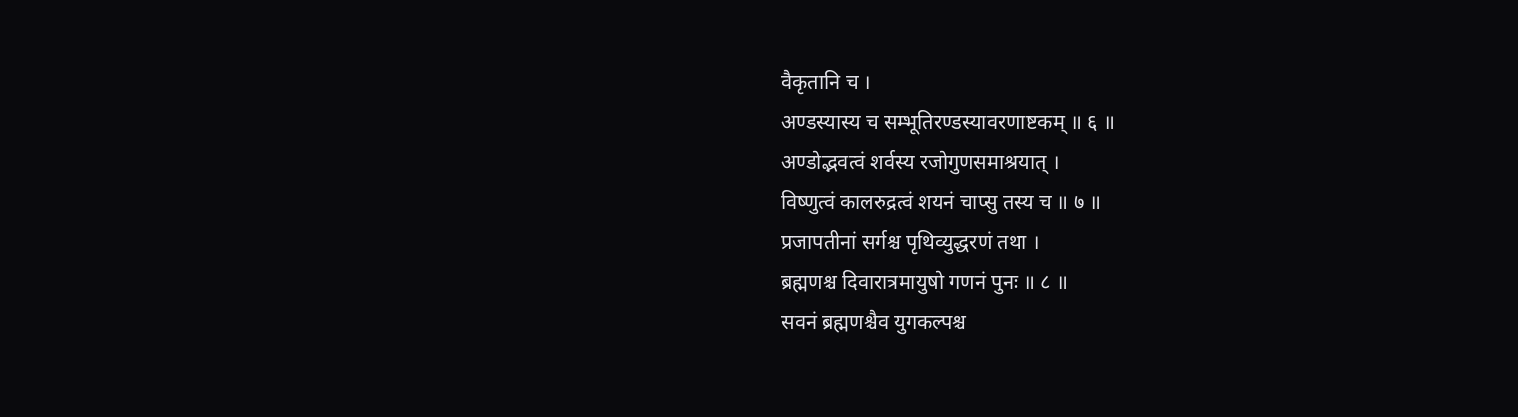वैकृतानि च ।
अण्डस्यास्य च सम्भूतिरण्डस्यावरणाष्टकम् ॥ ६ ॥
अण्डोद्भवत्वं शर्वस्य रजोगुणसमाश्रयात् ।
विष्णुत्वं कालरुद्रत्वं शयनं चाप्सु तस्य च ॥ ७ ॥
प्रजापतीनां सर्गश्च पृथिव्युद्धरणं तथा ।
ब्रह्मणश्च दिवारात्रमायुषो गणनं पुनः ॥ ८ ॥
सवनं ब्रह्मणश्चैव युगकल्पश्च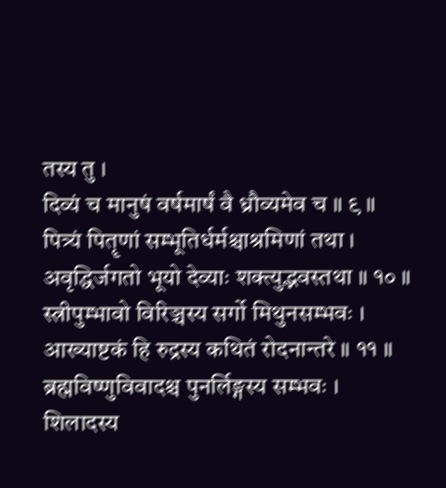तस्य तु ।
दिव्यं च मानुषं वर्षमार्षं वै ध्रौव्यमेव च ॥ ९ ॥
पित्र्यं पितॄणां सम्भूतिर्धर्मश्चाश्रमिणां तथा ।
अवृद्धिर्जगतो भूयो देव्याः शक्त्युद्भवस्तथा ॥ १० ॥
स्त्रीपुम्भावो विरिञ्चस्य सर्गो मिथुनसम्भवः ।
आख्याष्टकं हि रुद्रस्य कथितं रोदनान्तरे ॥ ११ ॥
ब्रह्मविष्णुविवादश्च पुनर्लिङ्गस्य सम्भवः ।
शिलादस्य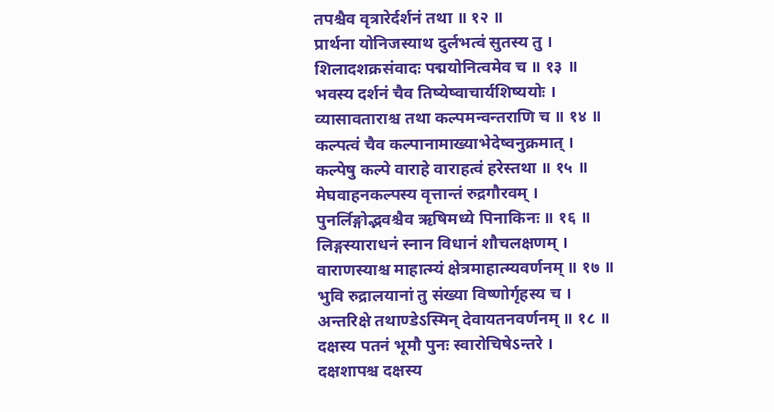तपश्चैव वृत्रारेर्दर्शनं तथा ॥ १२ ॥
प्रार्थना योनिजस्याथ दुर्लभत्वं सुतस्य तु ।
शिलादशक्रसंवादः पद्मयोनित्वमेव च ॥ १३ ॥
भवस्य दर्शनं चैव तिष्येष्वाचार्यशिष्ययोः ।
व्यासावताराश्च तथा कल्पमन्वन्तराणि च ॥ १४ ॥
कल्पत्वं चैव कल्पानामाख्याभेदेष्वनुक्रमात् ।
कल्पेषु कल्पे वाराहे वाराहत्वं हरेस्तथा ॥ १५ ॥
मेघवाहनकल्पस्य वृत्तान्तं रुद्रगौरवम् ।
पुनर्लिङ्गोद्भवश्चैव ऋषिमध्ये पिनाकिनः ॥ १६ ॥
लिङ्गस्याराधनं स्नान विधानं शौचलक्षणम् ।
वाराणस्याश्च माहात्म्यं क्षेत्रमाहात्म्यवर्णनम् ॥ १७ ॥
भुवि रुद्रालयानां तु संख्या विष्णोर्गृहस्य च ।
अन्तरिक्षे तथाण्डेऽस्मिन् देवायतनवर्णनम् ॥ १८ ॥
दक्षस्य पतनं भूमौ पुनः स्वारोचिषेऽन्तरे ।
दक्षशापश्च दक्षस्य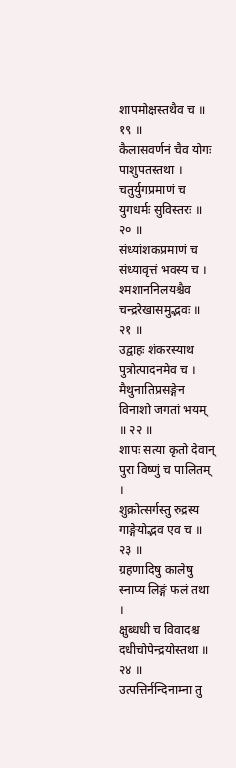शापमोक्षस्तथैव च ॥ १९ ॥
कैलासवर्णनं चैव योगः पाशुपतस्तथा ।
चतुर्युगप्रमाणं च युगधर्मः सुविस्तरः ॥ २० ॥
संध्यांशकप्रमाणं च संध्यावृत्तं भवस्य च ।
श्मशाननिलयश्चैव चन्द्ररेखासमुद्भवः ॥ २१ ॥
उद्वाहः शंकरस्याथ पुत्रोत्पादनमेव च ।
मैथुनातिप्रसङ्गेन विनाशो जगतां भयम् ॥ २२ ॥
शापः सत्या कृतो देवान् पुरा विष्णुं च पालितम् ।
शुक्रोत्सर्गस्तु रुद्रस्य गाङ्गेयोद्भव एव च ॥ २३ ॥
ग्रहणादिषु कालेषु स्नाप्य लिङ्गं फलं तथा ।
क्षुब्धधी च विवादश्च दधीचोपेन्द्रयोस्तथा ॥ २४ ॥
उत्पत्तिर्नन्दिनाम्ना तु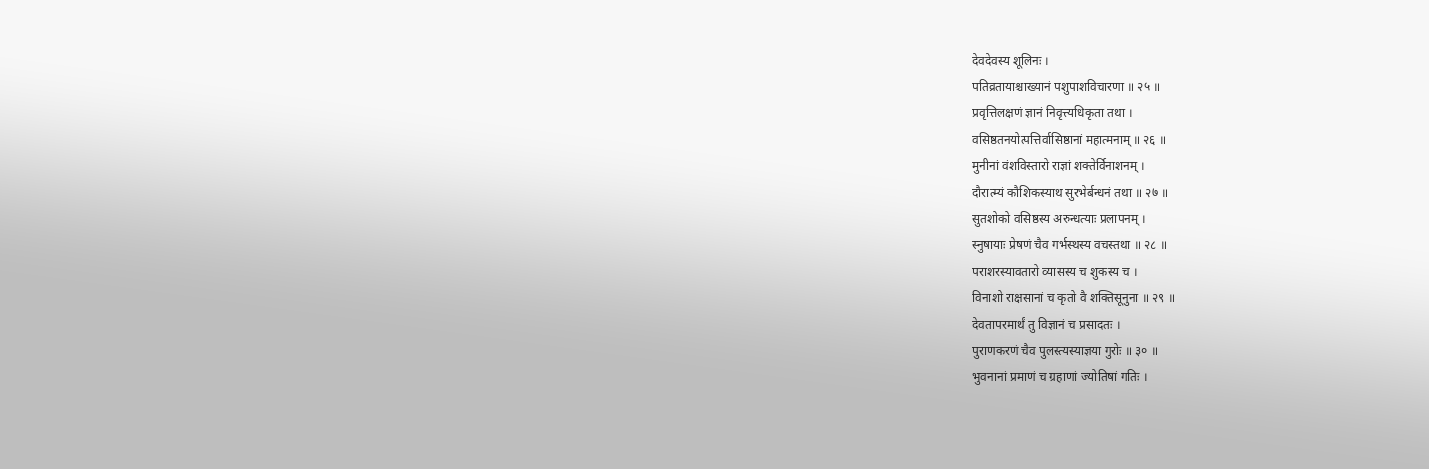देवदेवस्य शूलिनः ।
पतिव्रतायाश्चाख्यानं पशुपाशविचारणा ॥ २५ ॥
प्रवृत्तिलक्षणं ज्ञानं निवृत्त्यधिकृता तथा ।
वसिष्ठतनयोत्पत्तिर्वासिष्ठानां महात्मनाम् ॥ २६ ॥
मुनीनां वंशविस्तारो राज्ञां शक्तेर्विनाशनम् ।
दौरात्म्यं कौशिकस्याथ सुरभेर्बन्धनं तथा ॥ २७ ॥
सुतशोको वसिष्ठस्य अरुन्धत्याः प्रलापनम् ।
स्नुषायाः प्रेषणं चैव गर्भस्थस्य वचस्तथा ॥ २८ ॥
पराशरस्यावतारो व्यासस्य च शुकस्य च ।
विनाशो राक्षसानां च कृतो वै शक्तिसूनुना ॥ २९ ॥
देवतापरमार्थं तु विज्ञानं च प्रसादतः ।
पुराणकरणं चैव पुलस्त्यस्याज्ञया गुरोः ॥ ३० ॥
भुवनानां प्रमाणं च ग्रहाणां ज्योतिषां गतिः ।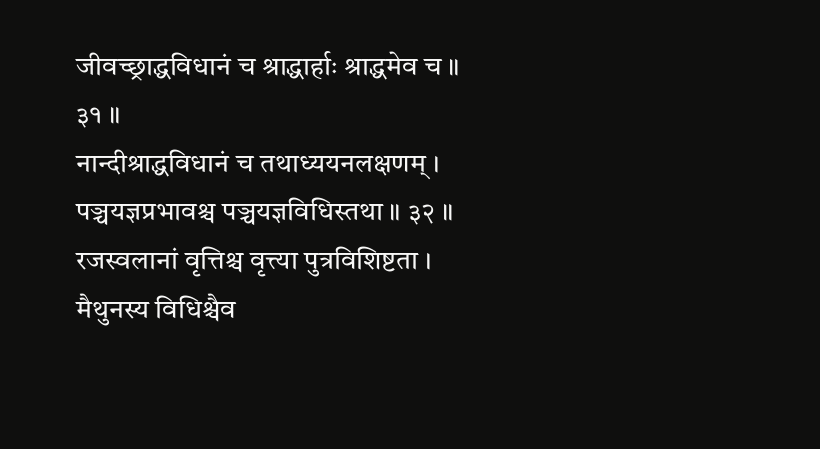जीवच्छ्राद्धविधानं च श्राद्धार्हाः श्राद्धमेव च ॥ ३१ ॥
नान्दीश्राद्धविधानं च तथाध्ययनलक्षणम् ।
पञ्चयज्ञप्रभावश्च पञ्चयज्ञविधिस्तथा ॥ ३२ ॥
रजस्वलानां वृत्तिश्च वृत्त्या पुत्रविशिष्टता ।
मैथुनस्य विधिश्चैव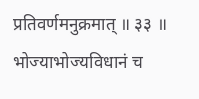प्रतिवर्णमनुक्रमात् ॥ ३३ ॥
भोज्याभोज्यविधानं च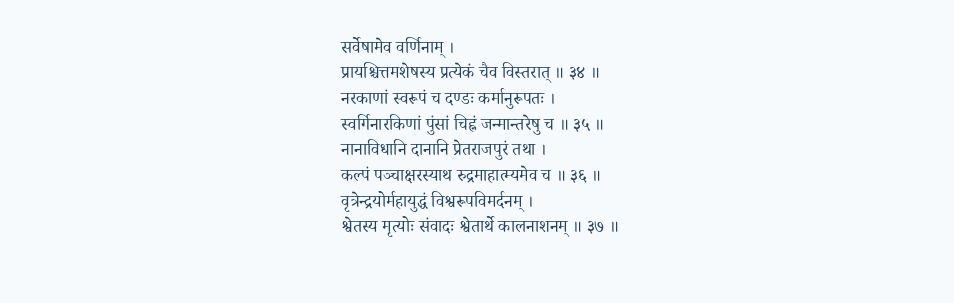सर्वेषामेव वर्णिनाम् ।
प्रायश्चित्तमशेषस्य प्रत्येकं चैव विस्तरात् ॥ ३४ ॥
नरकाणां स्वरूपं च दण्डः कर्मानुरूपतः ।
स्वर्गिनारकिणां पुंसां चिह्नं जन्मान्तरेषु च ॥ ३५ ॥
नानाविधानि दानानि प्रेतराजपुरं तथा ।
कल्पं पञ्चाक्षरस्याथ रुद्रमाहात्म्यमेव च ॥ ३६ ॥
वृत्रेन्द्रयोर्महायुद्धं विश्वरूपविमर्दनम् ।
श्वेतस्य मृत्योः संवादः श्वेतार्थे कालनाशनम् ॥ ३७ ॥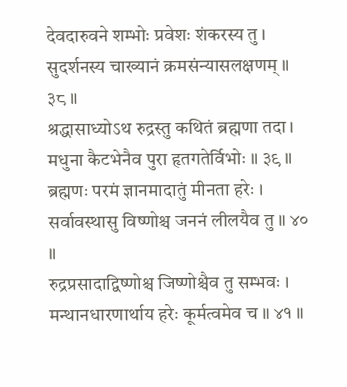देवदारुवने शम्भोः प्रवेशः शंकरस्य तु ।
सुदर्शनस्य चाख्यानं क्रमसंन्यासलक्षणम् ॥ ३८ ॥
श्रद्धासाध्योऽथ रुद्रस्तु कथितं ब्रह्मणा तदा ।
मधुना कैटभेनैव पुरा हृतगतेर्विभोः ॥ ३९ ॥
ब्रह्मणः परमं ज्ञानमादातुं मीनता हरेः ।
सर्वावस्थासु विष्णोश्च जननं लीलयैव तु ॥ ४० ॥
रुद्रप्रसादाद्विष्णोश्च जिष्णोश्चैव तु सम्भवः ।
मन्थानधारणार्थाय हरेः कूर्मत्वमेव च ॥ ४१ ॥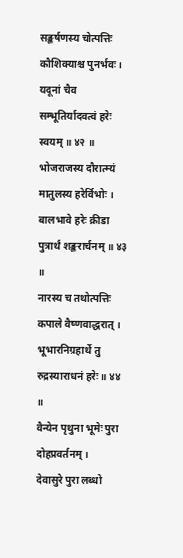सङ्कर्षणस्य चोत्पत्तिः कौशिक्याश्च पुनर्भवः ।
यदूनां चैव सम्भूतिर्यादवत्वं हरेः स्वयम् ॥ ४२ ॥
भोजराजस्य दौरात्म्यं मातुलस्य हरेर्विभोः ।
बालभावे हरेः क्रीडा पुत्रार्थं शङ्करार्चनम् ॥ ४३ ॥
नारस्य च तथोत्पत्तिः कपाले वैष्णवाद्धरात् ।
भूभारनिग्रहार्थे तु रुद्रस्याराधनं हरेः ॥ ४४ ॥
वैन्येन पृथुना भूमेः पुरा दोहप्रवर्तनम् ।
देवासुरे पुरा लब्धो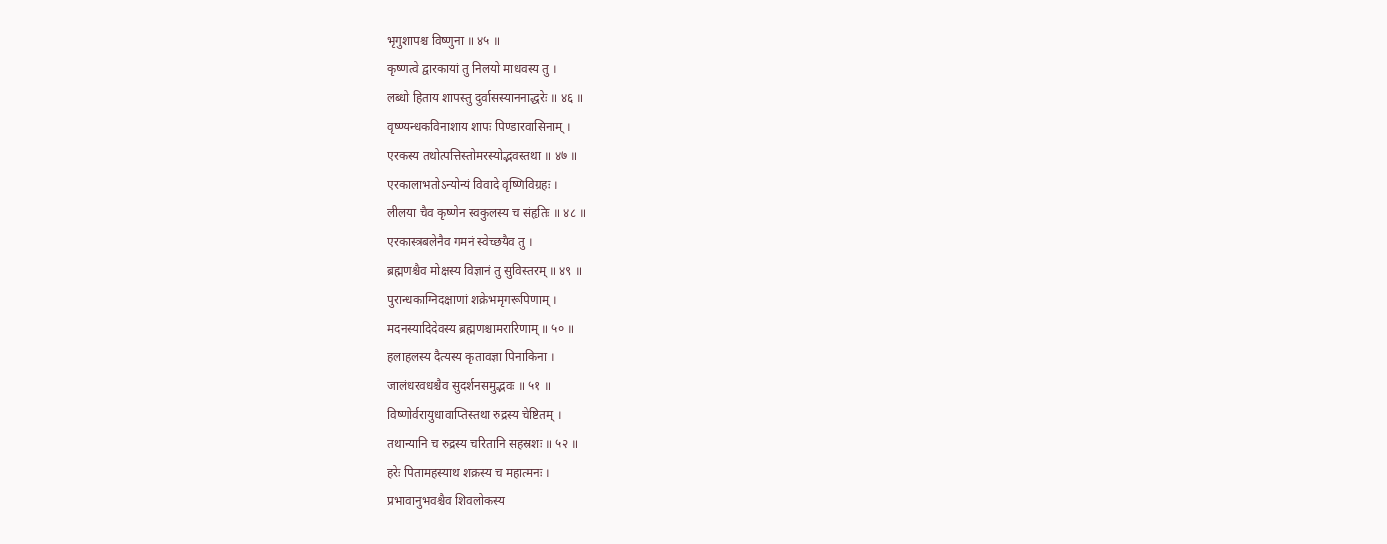भृगुशापश्च विष्णुना ॥ ४५ ॥
कृष्णत्वे द्वारकायां तु निलयो माधवस्य तु ।
लब्धो हिताय शापस्तु दुर्वासस्याननाद्धरेः ॥ ४६ ॥
वृष्ण्यन्धकविनाशाय शापः पिण्डारवासिनाम् ।
एरकस्य तथोत्पत्तिस्तोमरस्योद्भवस्तथा ॥ ४७ ॥
एरकालाभतोऽन्योन्यं विवादे वृष्णिविग्रहः ।
लीलया चैव कृष्णेन स्वकुलस्य च संहृतिः ॥ ४८ ॥
एरकास्त्रबलेनैव गमनं स्वेच्छयैव तु ।
ब्रह्मणश्चैव मोक्षस्य विज्ञानं तु सुविस्तरम् ॥ ४९ ॥
पुरान्धकाग्निदक्षाणां शक्रेभमृगरूपिणाम् ।
मदनस्यादिदेवस्य ब्रह्मणश्चामरारिणाम् ॥ ५० ॥
हलाहलस्य दैत्यस्य कृतावज्ञा पिनाकिना ।
जालंधरवधश्चैव सुदर्शनसमुद्भवः ॥ ५१ ॥
विष्णोर्वरायुधावाप्तिस्तथा रुद्रस्य चेष्टितम् ।
तथान्यानि च रुद्रस्य चरितानि सहस्रशः ॥ ५२ ॥
हरेः पितामहस्याथ शक्रस्य च महात्मनः ।
प्रभावानुभवश्चैव शिवलोकस्य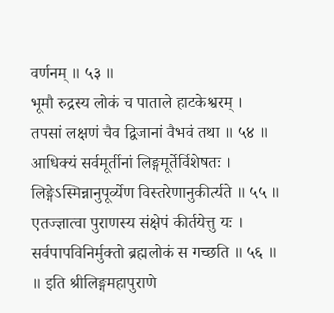वर्णनम् ॥ ५३ ॥
भूमौ रुद्रस्य लोकं च पाताले हाटकेश्वरम् ।
तपसां लक्षणं चैव द्विजानां वैभवं तथा ॥ ५४ ॥
आधिक्यं सर्वमूर्तीनां लिङ्गमूर्तेर्विशेषतः ।
लिङ्गेऽस्मिन्नानुपूर्व्येण विस्तरेणानुकीर्त्यते ॥ ५५ ॥
एतज्ज्ञात्वा पुराणस्य संक्षेपं कीर्तयेत्तु यः ।
सर्वपापविनिर्मुक्तो ब्रह्मलोकं स गच्छति ॥ ५६ ॥
॥ इति श्रीलिङ्गमहापुराणे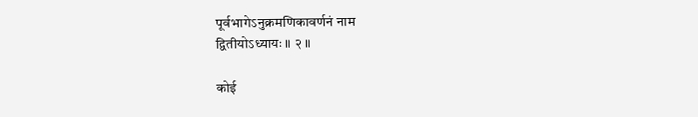पूर्वभागेऽनुक्रमणिकावर्णनं नाम
द्वितीयोऽध्यायः ॥ २ ॥

कोई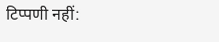टिप्पणी नहीं: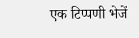एक टिप्पणी भेजें